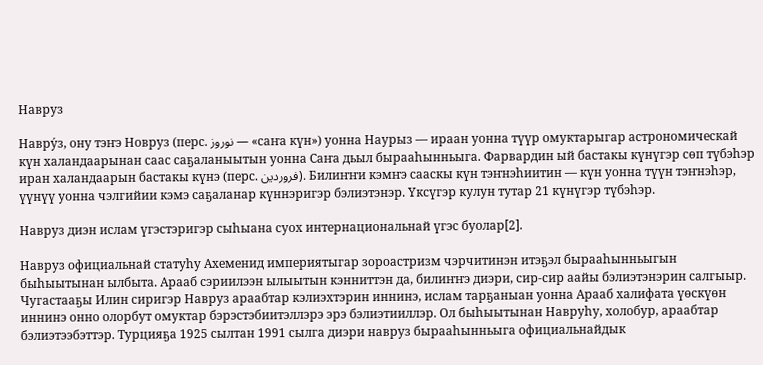Навруз

Навру́з, ону тэҥэ Новруз (перс. نوروز — «саҥа күн») уонна Наурыз — ираан уонна түүр омуктарыгар астрономическай күн халандаарынан саас саҕаланыытын уонна Саҥа дьыл бырааһынньыга. Фарвардин ый бастакы күнүгэр сөп түбэһэр иран халандаарын бастакы күнэ (перс. فروردین). Билиҥҥи кэмҥэ сааскы күн тэҥнэһиитин — күн уонна түүн тэҥнэһэр, үүнүү уонна чэлгийии кэмэ саҕаланар күннэригэр бэлиэтэнэр. Үксүгэр кулун тутар 21 күнүгэр түбэһэр.

Навруз диэн ислам үгэстэригэр сыһыана суох интернациональнай үгэс буолар[2].

Навруз официальнай статуһу Ахеменид империятыгар зороастризм чэрчитинэн итэҕэл бырааһынньыгын быһыытынан ылбыта. Арааб сэриилээн ылыытын кэнниттэн да, билиҥҥэ диэри, сир-сир аайы бэлиэтэнэрин салгыыр. Чугастааҕы Илин сиригэр Навруз араабтар кэлиэхтэрин иннинэ, ислам тарҕаныан уонна Арааб халифата үөскүөн иннинэ онно олорбут омуктар бэрэстэбиитэллэрэ эрэ бэлиэтииллэр. Ол быһыытынан Навруһу, холобур, араабтар бэлиэтээбэттэр. Турцияҕа 1925 сылтан 1991 сылга диэри навруз бырааһынньыга официальнайдык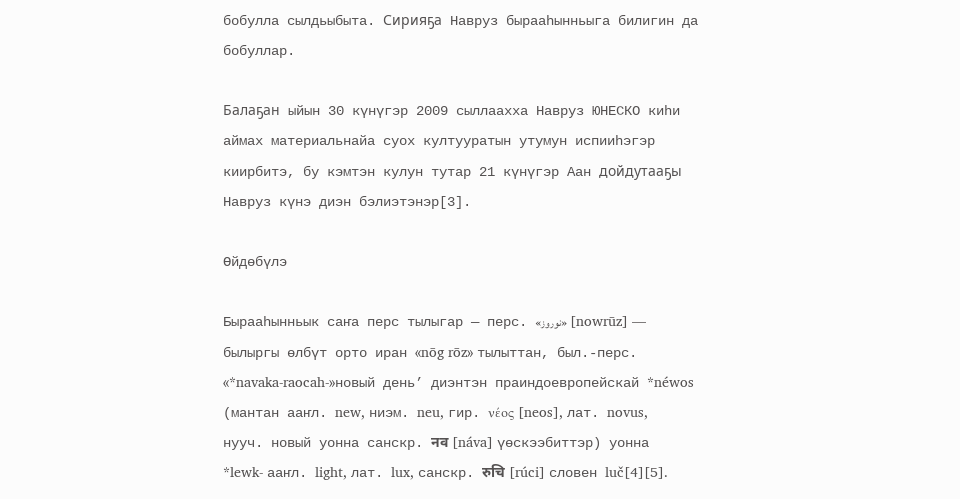бобулла сылдьыбыта. Сирияҕа Навруз бырааһынньыга билигин да бобуллар.

Балаҕан ыйын 30 күнүгэр 2009 сыллаахха Навруз ЮНЕСКО киһи аймах материальнайа суох култууратын утумун испииһэгэр киирбитэ, бу кэмтэн кулун тутар 21 күнүгэр Аан дойдутааҕы Навруз күнэ диэн бэлиэтэнэр[3].

Өйдөбүлэ

Бырааһынньык саҥа перс тылыгар — перс. «نوروز» [nowrūz] — былыргы өлбүт орто иран «nōg rōz» тылыттан, был.-перс. «*navaka-raocah-»новый день’ диэнтэн праиндоевропейскай *néwos (мантан ааҥл. new, ниэм. neu, гир. νέος [neos], лат. novus, нууч. новый уонна санскр. नव [náva] үөскээбиттэр) уонна *lewk- ааҥл. light, лат. lux, санскр. रुचि [rúci] словен luč[4][5].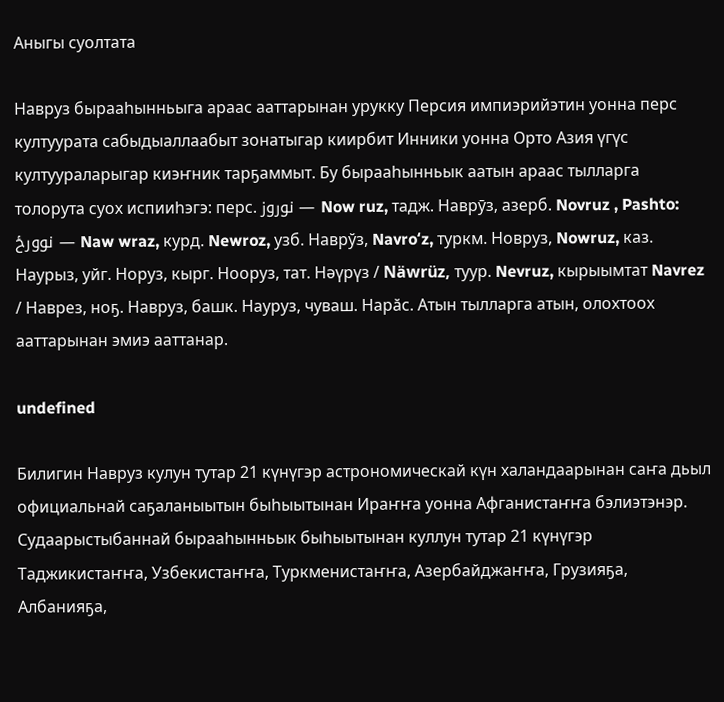Аныгы суолтата

Навруз бырааһынньыга араас ааттарынан урукку Персия импиэрийэтин уонна перс култуурата сабыдыаллаабыт зонатыгар киирбит Инники уонна Орто Азия үгүс култуураларыгар киэҥник тарҕаммыт. Бу бырааһынньык аатын араас тылларга толорута суох испииһэгэ: перс. نوروز — Now ruz, тадж. Наврӯз, азерб. Novruz , Pashto: نوورځ — Naw wraz, курд. Newroz, узб. Наврўз, Navroʻz, туркм. Новруз, Nowruz, каз. Наурыз, уйг. Норуз, кырг. Нооруз, тат. Нәүрүз / Näwrüz, туур. Nevruz, кырыымтат Navrez / Наврез, ноҕ. Навруз, башк. Науруз, чуваш. Нарӑс. Атын тылларга атын, олохтоох ааттарынан эмиэ ааттанар.

undefined

Билигин Навруз кулун тутар 21 күнүгэр астрономическай күн халандаарынан саҥа дьыл официальнай саҕаланыытын быһыытынан Ираҥҥа уонна Афганистаҥҥа бэлиэтэнэр. Судаарыстыбаннай бырааһынньык быһыытынан куллун тутар 21 күнүгэр Таджикистаҥҥа, Узбекистаҥҥа, Туркменистаҥҥа, Азербайджаҥҥа, Грузияҕа, Албанияҕа,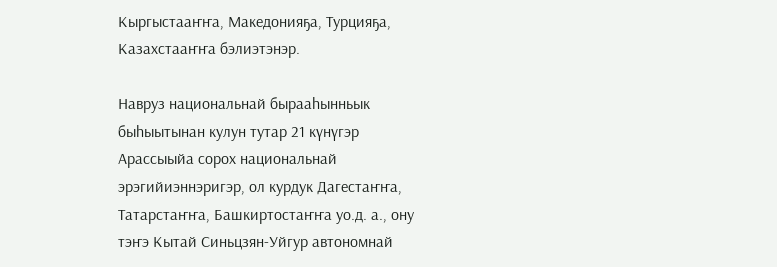Кыргыстааҥҥа, Македонияҕа, Турцияҕа, Казахстааҥҥа бэлиэтэнэр.

Навруз национальнай бырааһынньык быһыытынан кулун тутар 21 күнүгэр Арассыыйа сорох национальнай эрэгийиэннэригэр, ол курдук Дагестаҥҥа, Татарстаҥҥа, Башкиртостаҥҥа уо.д. а., ону тэҥэ Кытай Синьцзян-Уйгур автономнай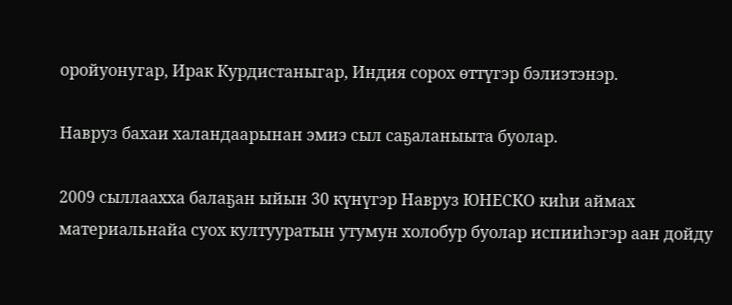оройуонугар, Ирак Курдистаныгар, Индия сорох өттүгэр бэлиэтэнэр.

Навруз бахаи халандаарынан эмиэ сыл саҕаланыыта буолар.

2009 сыллаахха балаҕан ыйын 30 күнүгэр Навруз ЮНЕСКО киһи аймах материальнайа суох култууратын утумун холобур буолар испииһэгэр аан дойду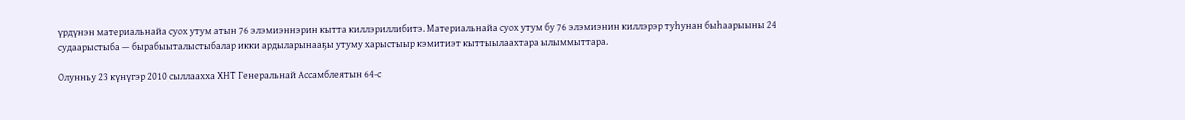үрдүнэн материальнайа суох утум атын 76 элэмиэннэрин кытта киллэриллибитэ. Материальнайа суох утум бу 76 элэмиэнин киллэрэр туһунан быһаарыыны 24 судаарыстыба — бырабыыталыстыбалар икки ардыларынааҕы утуму харыстыыр кэмитиэт кыттыылаахтара ылыммыттара.

Олунньу 23 күнүгэр 2010 сыллаахха ХНТ Генеральнай Ассамблеятын 64-с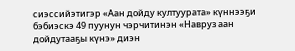сиэссийэтигэр «Аан дойду култуурата» күннээҕи бэбиэскэ 49 пуунун чэрчитинэн «Навруз аан дойдутааҕы күнэ» диэн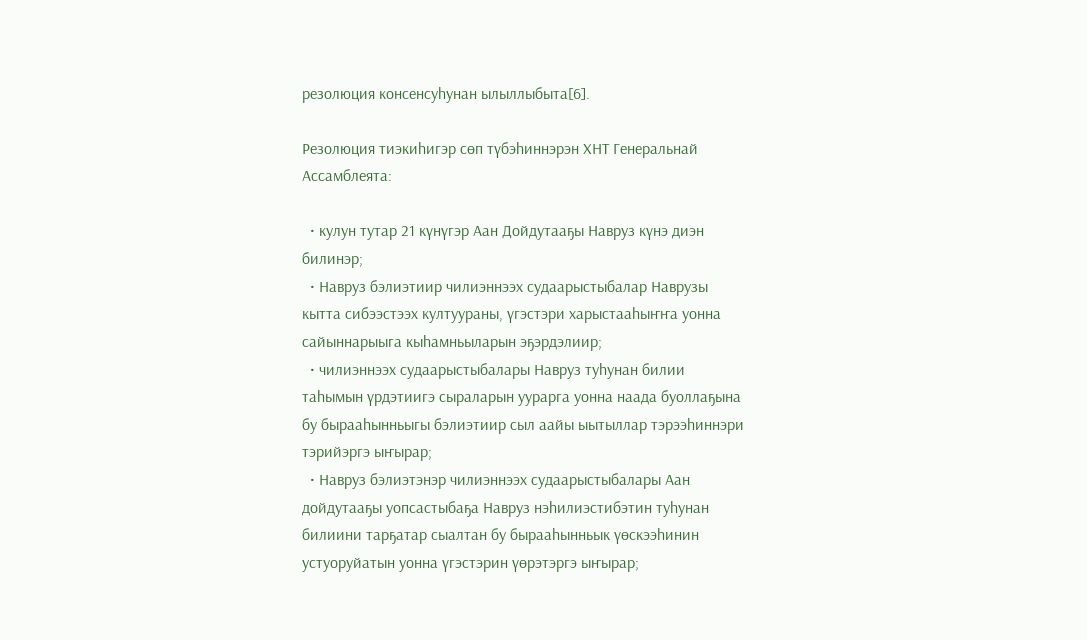резолюция консенсуһунан ылыллыбыта[6].

Резолюция тиэкиһигэр сөп түбэһиннэрэн ХНТ Генеральнай Ассамблеята:

  • кулун тутар 21 күнүгэр Аан Дойдутааҕы Навруз күнэ диэн билинэр;
  • Навруз бэлиэтиир чилиэннээх судаарыстыбалар Наврузы кытта сибээстээх култуураны, үгэстэри харыстааһыҥҥа уонна сайыннарыыга кыһамньыларын эҕэрдэлиир;
  • чилиэннээх судаарыстыбалары Навруз туһунан билии таһымын үрдэтиигэ сыраларын уурарга уонна наада буоллаҕына бу бырааһынньыгы бэлиэтиир сыл аайы ыытыллар тэрээһиннэри тэрийэргэ ыҥырар;
  • Навруз бэлиэтэнэр чилиэннээх судаарыстыбалары Аан дойдутааҕы уопсастыбаҕа Навруз нэһилиэстибэтин туһунан билиини тарҕатар сыалтан бу бырааһынньык үөскээһинин устуоруйатын уонна үгэстэрин үөрэтэргэ ыҥырар;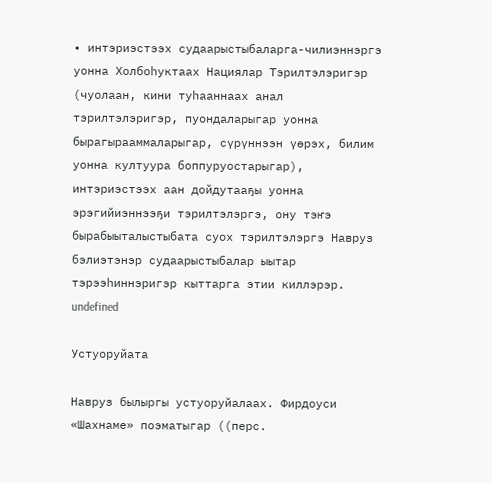• интэриэстээх судаарыстыбаларга-чилиэннэргэ уонна Холбоһуктаах Нациялар Тэрилтэлэригэр (чуолаан, кини туһааннаах анал тэрилтэлэригэр, пуондаларыгар уонна бырагырааммаларыгар, сүрүннээн үөрэх, билим уонна култуура боппуруостарыгар), интэриэстээх аан дойдутааҕы уонна эрэгийиэннээҕи тэрилтэлэргэ, ону тэҥэ бырабыыталыстыбата суох тэрилтэлэргэ Навруз бэлиэтэнэр судаарыстыбалар ыытар тэрээһиннэригэр кыттарга этии киллэрэр.
undefined

Устуоруйата

Навруз былыргы устуоруйалаах. Фирдоуси «Шахнаме» поэматыгар ((перс.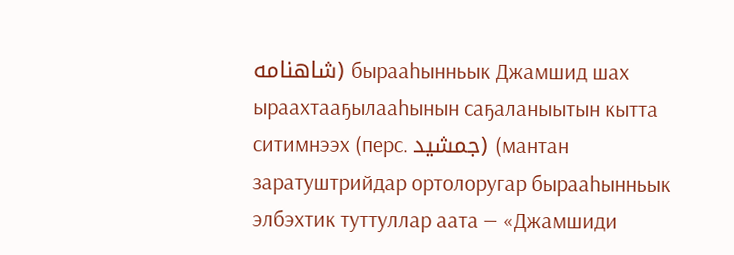شاهنامه) бырааһынньык Джамшид шах ыраахтааҕылааһынын саҕаланыытын кытта ситимнээх (перс. جمشید) (мантан заратуштрийдар ортолоругар бырааһынньык элбэхтик туттуллар аата — «Джамшиди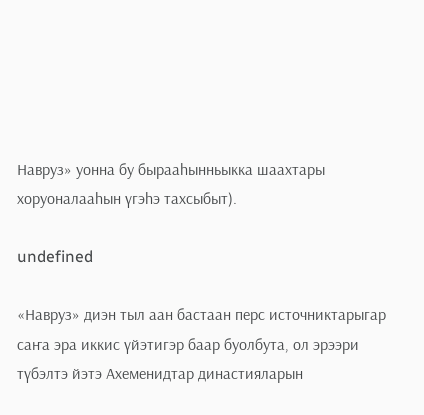Навруз» уонна бу бырааһынньыкка шаахтары хоруоналааһын үгэһэ тахсыбыт).

undefined

«Навруз» диэн тыл аан бастаан перс источниктарыгар саҥа эра иккис үйэтигэр баар буолбута, ол эрээри түбэлтэ йэтэ Ахеменидтар династияларын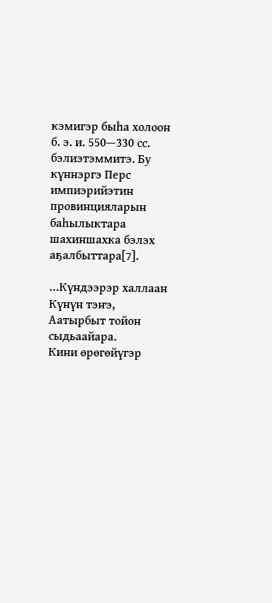кэмигэр быһа холоон б. э. и. 550—330 сс. бэлиэтэммитэ. Бу күннэргэ Перс импиэрийэтин провинцияларын баһылыктара шахиншахка бэлэх аҕалбыттара[7].

…Күндээрэр халлаан Күнүн тэҥэ,
Аатырбыт тойон сыдьаайара.
Кини өрөгөйүгэр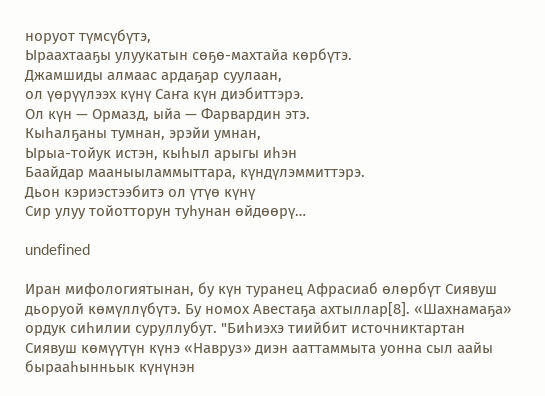норуот түмсүбүтэ,
Ыраахтааҕы улуукатын сөҕө-махтайа көрбүтэ.
Джамшиды алмаас ардаҕар суулаан,
ол үөрүүлээх күнү Саҥа күн диэбиттэрэ.
Ол күн — Ормазд, ыйа — Фарвардин этэ.
Кыһалҕаны тумнан, эрэйи умнан,
Ырыа-тойук истэн, кыһыл арыгы иһэн
Баайдар мааныыламмыттара, күндүлэммиттэрэ.
Дьон кэриэстээбитэ ол үтүө күнү
Сир улуу тойотторун туһунан өйдөөрү…

undefined

Иран мифологиятынан, бу күн туранец Афрасиаб өлөрбүт Сиявуш дьоруой көмүллүбүтэ. Бу номох Авестаҕа ахтыллар[8]. «Шахнамаҕа» ордук сиһилии суруллубут. "Биһиэхэ тиийбит источниктартан Сиявуш көмүүтүн күнэ «Навруз» диэн ааттаммыта уонна сыл аайы бырааһынньык күнүнэн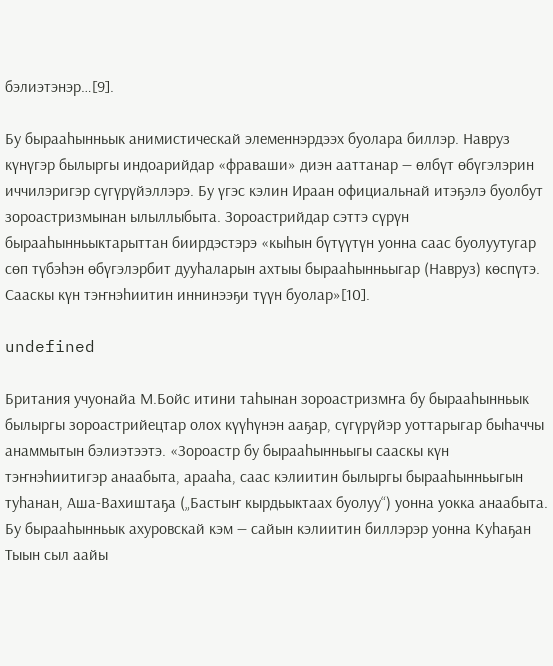бэлиэтэнэр…[9].

Бу бырааһынньык анимистическай элеменнэрдээх буолара биллэр. Навруз күнүгэр былыргы индоарийдар «фраваши» диэн ааттанар — өлбүт өбүгэлэрин иччилэригэр сүгүрүйэллэрэ. Бу үгэс кэлин Ираан официальнай итэҕэлэ буолбут зороастризмынан ылыллыбыта. Зороастрийдар сэттэ сүрүн бырааһынньыктарыттан биирдэстэрэ «кыһын бүтүүтүн уонна саас буолуутугар сөп түбэһэн өбүгэлэрбит дууһаларын ахтыы бырааһынньыгар (Навруз) көспүтэ. Сааскы күн тэҥнэһиитин иннинээҕи түүн буолар»[10].

undefined

Британия учуонайа М.Бойс итини таһынан зороастризмҥа бу бырааһынньык былыргы зороастрийецтар олох күүһүнэн ааҕар, сүгүрүйэр уоттарыгар быһаччы анаммытын бэлиэтээтэ. «Зороастр бу бырааһынньыгы сааскы күн тэҥнэһиитигэр анаабыта, арааһа, саас кэлиитин былыргы бырааһынньыгын туһанан, Аша-Вахиштаҕа („Бастыҥ кырдьыктаах буолуу“) уонна уокка анаабыта. Бу бырааһынньык ахуровскай кэм — сайын кэлиитин биллэрэр уонна Куһаҕан Тыын сыл аайы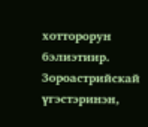хотторорун бэлиэтиир. Зороастрийскай үгэстэринэн,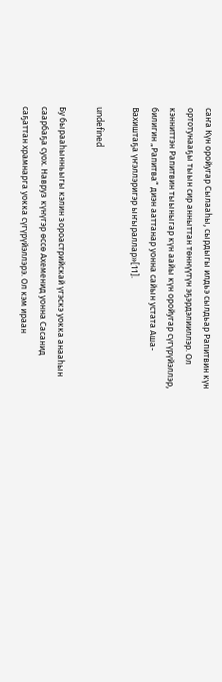саҥа Күн оройугар Сылааһы, сырдыгы илдьэ сылдьар Рапитвин күн ортотунааҕы тыын сир анныттан төннүүтүн эҕэрдэлииллэр. Ол кэнниттэн Рапитвин тыыныгар күн аайы күн оройугар сүгүрүйэллэр, билигин „Рапитва“ диэн ааттанар уонна сайын устата Аша-Вахиштаҕа үҥэллэригэр ыҥыраллар»[11].

undefined

Бу бырааһынньыгы кэлин зороастрийскай үгэскэ уокка анааһын саарбаҕа суох. Навруз күнүгэр өссө Ахеменид уонна Сасанид саҕаттан храмнарга уокка сүгүрүйэллэрэ. Ол кэм ираан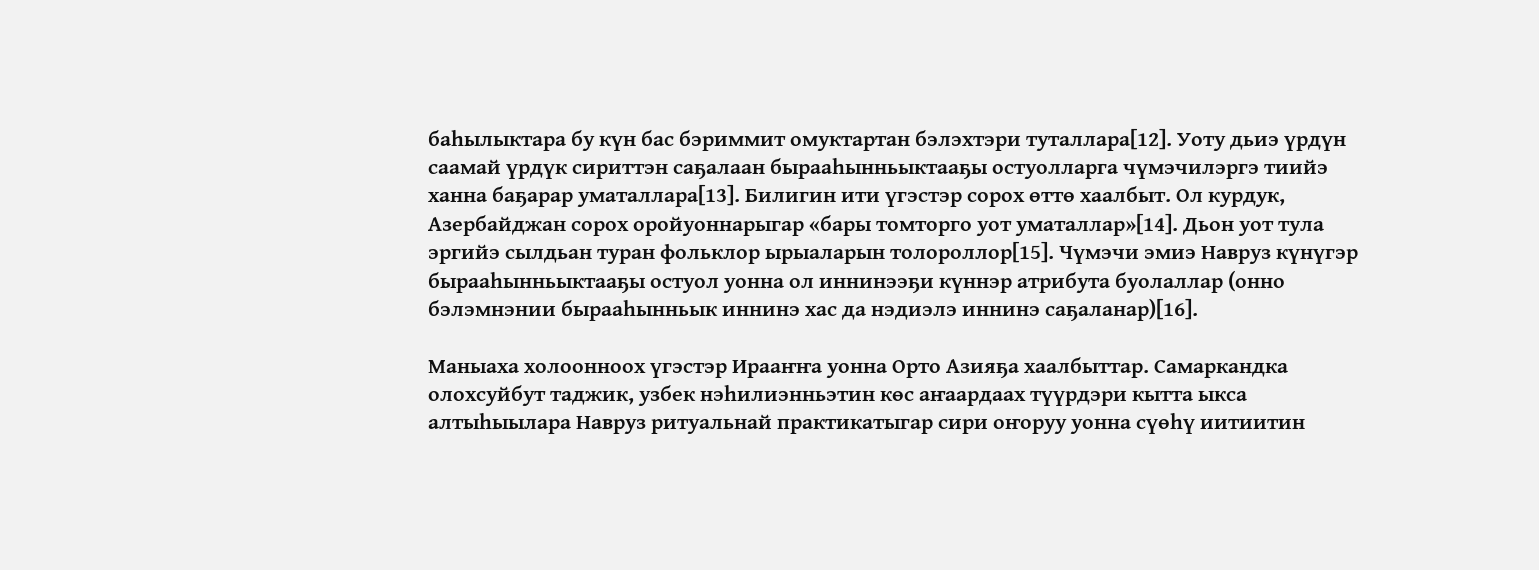баһылыктара бу күн бас бэриммит омуктартан бэлэхтэри туталлара[12]. Уоту дьиэ үрдүн саамай үрдүк сириттэн саҕалаан бырааһынньыктааҕы остуолларга чүмэчилэргэ тиийэ ханна баҕарар уматаллара[13]. Билигин ити үгэстэр сорох өттө хаалбыт. Ол курдук, Азербайджан сорох оройуоннарыгар «бары томторго уот уматаллар»[14]. Дьон уот тула эргийэ сылдьан туран фольклор ырыаларын толороллор[15]. Чүмэчи эмиэ Навруз күнүгэр бырааһынньыктааҕы остуол уонна ол иннинээҕи күннэр атрибута буолаллар (онно бэлэмнэнии бырааһынньык иннинэ хас да нэдиэлэ иннинэ саҕаланар)[16].

Маныаха холоонноох үгэстэр Ирааҥҥа уонна Орто Азияҕа хаалбыттар. Самаркандка олохсуйбут таджик, узбек нэһилиэнньэтин көс аҥаардаах түүрдэри кытта ыкса алтыһыылара Навруз ритуальнай практикатыгар сири оҥоруу уонна сүөһү иитиитин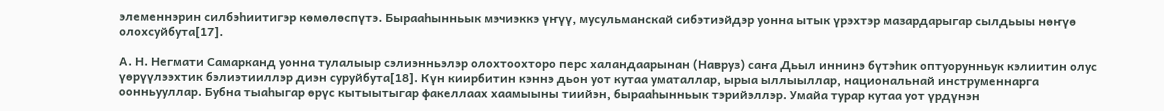элеменнэрин силбэһиитигэр көмөлөспүтэ. Бырааһынньык мэчиэккэ үҥүү, мусульманскай сибэтиэйдэр уонна ытык үрэхтэр мазардарыгар сылдьыы нөҥүө олохсуйбута[17].

А. Н. Негмати Самарканд уонна тулалыыр сэлиэнньэлэр олохтоохторо перс халандаарынан (Навруз) саҥа Дьыл иннинэ бүтэһик оптуорунньук кэлиитин олус үөрүүлээхтик бэлиэтииллэр диэн суруйбута[18]. Күн киирбитин кэннэ дьон уот кутаа уматаллар, ырыа ыллыыллар, национальнай инструменнарга оонньууллар. Бубна тыаһыгар өрүс кытыытыгар факеллаах хаамыыны тиийэн, бырааһынньык тэрийэллэр. Умайа турар кутаа уот үрдүнэн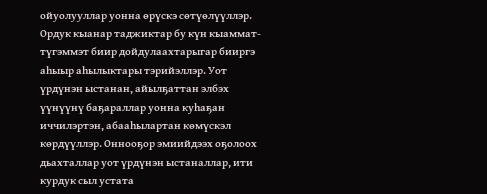ойуолууллар уонна өрүскэ сөтүөлүүллэр. Ордук кыанар таджиктар бу күн кыаммат-түгэммэт биир дойдулаахтарыгар бииргэ аһыыр аһылыктары тэрийэллэр. Уот үрдүнэн ыстанан, айылҕаттан элбэх үүнүүнү баҕараллар уонна куһаҕан иччилэртэн, абааһылартан көмүскэл көрдүүллэр. Оннооҕор эмиийдээх оҕолоох дьахталлар уот үрдүнэн ыстаналлар, ити курдук сыл устата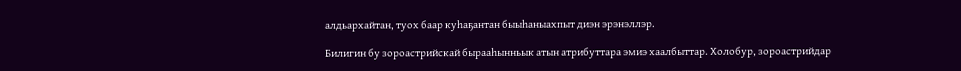алдьархайтан, туох баар куһаҕантан быыһаныахпыт диэн эрэнэллэр.

Билигин бу зороастрийскай бырааһынньык атын атрибуттара эмиэ хаалбыттар. Холобур, зороастрийдар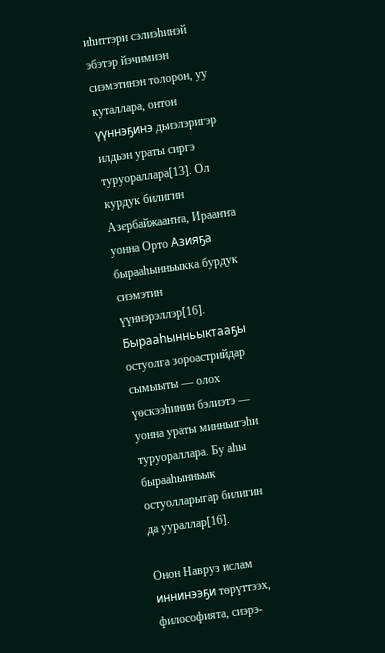иһиттэри сэлиэһинэй эбэтэр йэчимиэн сиэмэтинэн толорон, уу куталлара, онтон үүннэҕинэ дьиэлэригэр илдьэн ураты сиргэ туруораллара[13]. Ол курдук билигин Азербайжааҥҥа, Ирааҥҥа уонна Орто Азияҕа бырааһынньыкка бурдук сиэмэтин үүннэрэллэр[16]. Бырааһынньыктааҕы остуолга зороастрийдар сымыыты — олох үөскээһинин бэлиэтэ — уонна ураты минньигэһи туруораллара. Бу аһы бырааһынньык остуолларыгар билигин да уураллар[16].

Онон Навруз ислам иннинээҕи төрүттээх, философията, сиэрэ-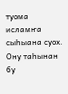туома исламҥа сыһыана суох. Ону таһынан бу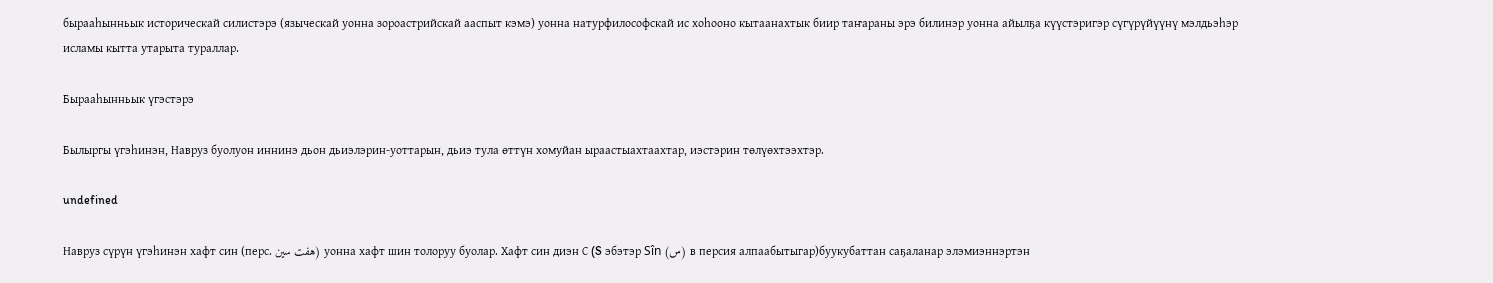бырааһынньык историческай силистэрэ (языческай уонна зороастрийскай ааспыт кэмэ) уонна натурфилософскай ис хоһооно кытаанахтык биир таҥараны эрэ билинэр уонна айылҕа күүстэригэр сүгүрүйүүнү мэлдьэһэр исламы кытта утарыта тураллар.

Бырааһынньык үгэстэрэ

Былыргы үгэһинэн, Навруз буолуон иннинэ дьон дьиэлэрин-уоттарын, дьиэ тула өттүн хомуйан ыраастыахтаахтар, иэстэрин төлүөхтээхтэр.

undefined

Навруз сүрүн үгэһинэн хафт син (перс. هفت سین) уонна хафт шин толоруу буолар. Хафт син диэн С (S эбэтэр Sîn (س) в персия алпаабытыгар)буукубаттан саҕаланар элэмиэннэртэн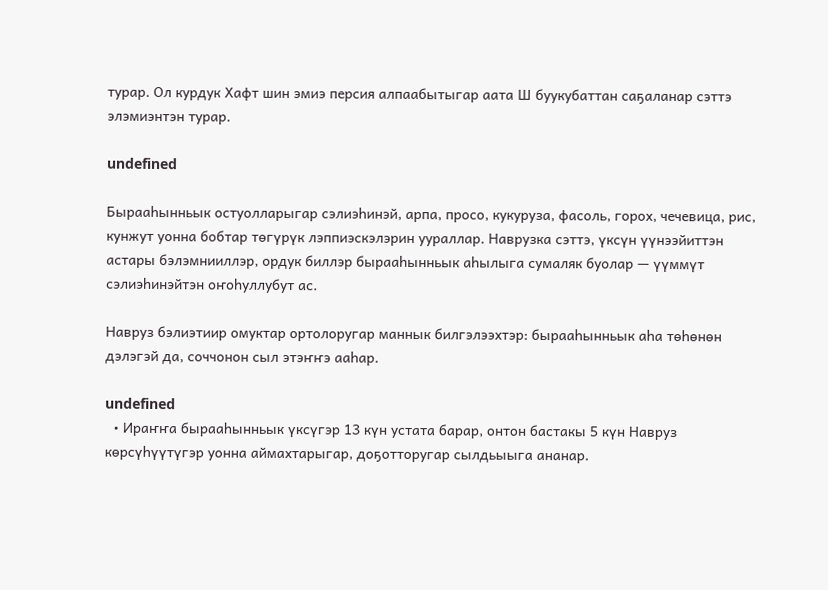турар. Ол курдук Хафт шин эмиэ персия алпаабытыгар аата Ш буукубаттан саҕаланар сэттэ элэмиэнтэн турар.

undefined

Бырааһынньык остуолларыгар сэлиэһинэй, арпа, просо, кукуруза, фасоль, горох, чечевица, рис, кунжут уонна бобтар төгүрүк лэппиэскэлэрин уураллар. Наврузка сэттэ, үксүн үүнээйиттэн астары бэлэмнииллэр, ордук биллэр бырааһынньык аһылыга сумаляк буолар — үүммүт сэлиэһинэйтэн оҥоһуллубут ас.

Навруз бэлиэтиир омуктар ортолоругар маннык билгэлээхтэр: бырааһынньык аһа төһөнөн дэлэгэй да, соччонон сыл этэҥҥэ ааһар.

undefined
  • Ираҥҥа бырааһынньык үксүгэр 13 күн устата барар, онтон бастакы 5 күн Навруз көрсүһүүтүгэр уонна аймахтарыгар, доҕотторугар сылдьыыга ананар.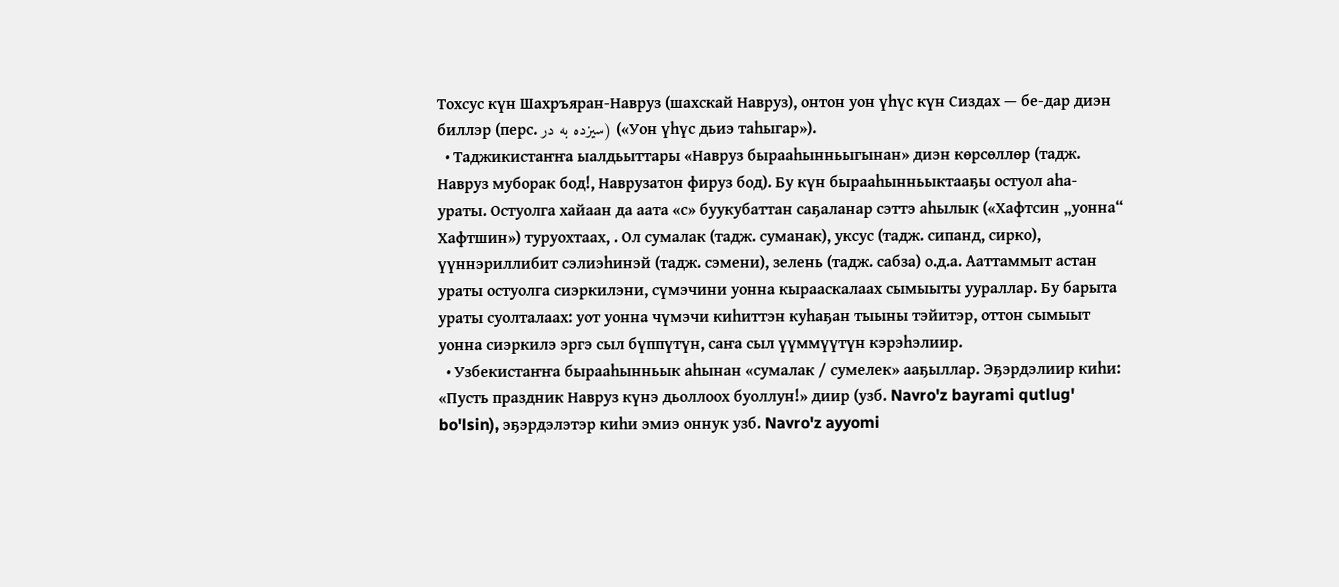Тохсус күн Шахръяран-Навруз (шахскай Навруз), онтон уон үһүс күн Сиздах — бе-дар диэн биллэр (перс. سیزده به در) («Уон үһүс дьиэ таһыгар»).
  • Таджикистаҥҥа ыалдьыттары «Навруз бырааһынньыгынан» диэн көрсөллөр (тадж. Навруз муборак бод!, Наврузатон фируз бод). Бу күн бырааһынньыктааҕы остуол аһа-ураты. Остуолга хайаан да аата «с» буукубаттан саҕаланар сэттэ аһылык («Хафтсин „уонна“ Хафтшин») туруохтаах, . Ол сумалак (тадж. суманак), уксус (тадж. сипанд, сирко), үүннэриллибит сэлиэһинэй (тадж. сэмени), зелень (тадж. сабза) о.д.а. Ааттаммыт астан ураты остуолга сиэркилэни, сүмэчини уонна кырааскалаах сымыыты уураллар. Бу барыта ураты суолталаах: уот уонна чүмэчи киһиттэн куһаҕан тыыны тэйитэр, оттон сымыыт уонна сиэркилэ эргэ сыл бүппүтүн, саҥа сыл үүммүүтүн кэрэһэлиир.
  • Узбекистаҥҥа бырааһынньык аһынан «сумалак / сумелек» ааҕыллар. Эҕэрдэлиир киһи: «Пусть праздник Навруз күнэ дьоллоох буоллун!» диир (узб. Navro'z bayrami qutlug' bo'lsin), эҕэрдэлэтэр киһи эмиэ оннук узб. Navro'z ayyomi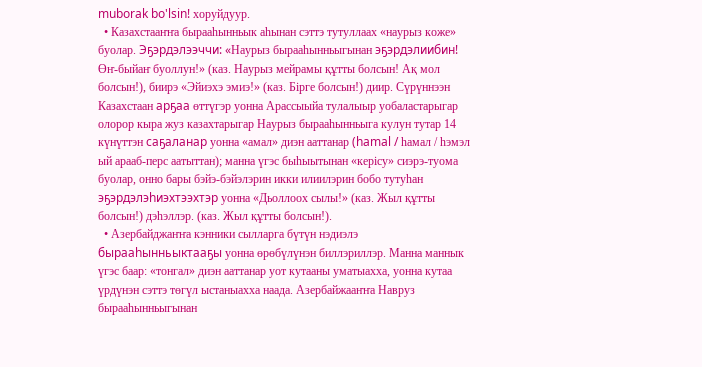muborak bo'lsin! хоруйдуур.
  • Казахстааҥҥа бырааһынньык аһынан сэттэ тутуллаах «наурыз коже» буолар. Эҕэрдэлээччи: «Наурыз бырааһынньыгынан эҕэрдэлиибин! Өҥ-быйаҥ буоллун!» (каз. Наурыз мейрамы құтты болсын! Ақ мол болсын!), биирэ «Эйиэхэ эмиэ!» (каз. Бірге болсын!) диир. Сүрүннээн Казахстаан арҕаа өттүгэр уонна Арассыыйа тулалыыр уобаластарыгар олорор кыра жуз казахтарыгар Наурыз бырааһынньыга кулун тутар 14 күнүттэн саҕаланар уонна «амал» диэн ааттанар (hamal / һамал / һэмэл ый арааб-перс аатыттан); манна үгэс быһыытынан «керісу» сиэрэ-туома буолар, онно бары бэйэ-бэйэлэрин икки илиилэрин бобо тутуһан эҕэрдэлэһиэхтээхтэр уонна «Дьоллоох сылы!» (каз. Жыл құтты болсын!) дэһэллэр. (каз. Жыл құтты болсын!).
  • Азербайджаҥҥа кэнники сылларга бүтүн нэдиэлэ бырааһынньыктааҕы уонна өрөбүлүнэн биллэриллэр. Манна маннык үгэс баар: «тонгал» диэн ааттанар уот кутааны уматыахха, уонна кутаа үрдүнэн сэттэ төгүл ыстаныахха наада. Азербайжааҥҥа Навруз бырааһынньыгынан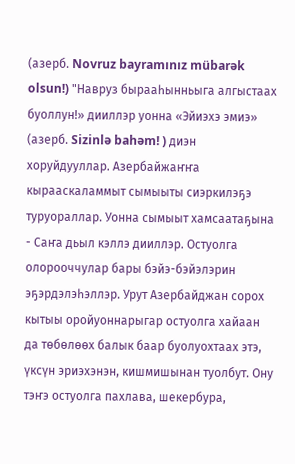(азерб. Novruz bayramınız mübarək olsun!) "Навруз бырааһынньыга алгыстаах буоллун!» дииллэр уонна «Эйиэхэ эмиэ» (азерб. Sizinlə bahəm! ) диэн хоруйдууллар. Азербайжаҥҥа кырааскаламмыт сымыыты сиэркилэҕэ туруораллар. Уонна сымыыт хамсаатаҕына - Саҥа дьыл кэллэ дииллэр. Остуолга олорооччулар бары бэйэ-бэйэлэрин эҕэрдэлэһэллэр. Урут Азербайджан сорох кытыы оройуоннарыгар остуолга хайаан да төбөлөөх балык баар буолуохтаах этэ, үксүн эриэхэнэн, кишмишынан туолбут. Ону тэҥэ остуолга пахлава, шекербура,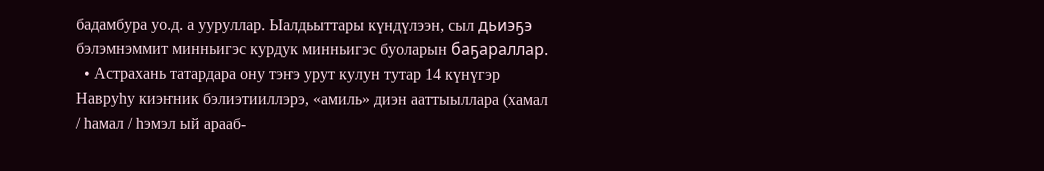бадамбура уо.д. а ууруллар. Ыалдьыттары күндүлээн, сыл дьиэҕэ бэлэмнэммит минньигэс курдук минньигэс буоларын баҕараллар.
  • Астрахань татардара ону тэҥэ урут кулун тутар 14 күнүгэр Навруһу киэҥник бэлиэтииллэрэ, «амиль» диэн ааттыыллара (хамал / һамал / һэмэл ый арааб-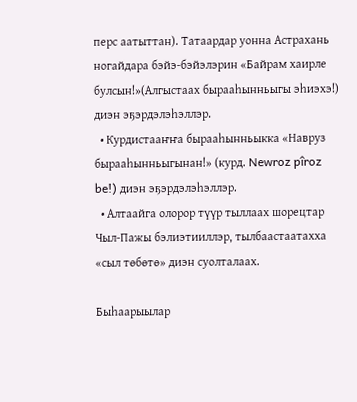перс аатыттан). Татаардар уонна Астрахань ногайдара бэйэ-бэйэлэрин «Байрам хаирле булсын!»(Алгыстаах бырааһынньыгы эһиэхэ!) диэн эҕэрдэлэһэллэр.
  • Курдистааҥҥа бырааһынньыкка «Навруз бырааһынньыгынан!» (курд. Newroz pîroz be!) диэн эҕэрдэлэһэллэр.
  • Алтаайга олорор түүр тыллаах шорецтар Чыл-Пажы бэлиэтииллэр, тылбаастаатахха «сыл төбөтө» диэн суолталаах.

Быһаарыылар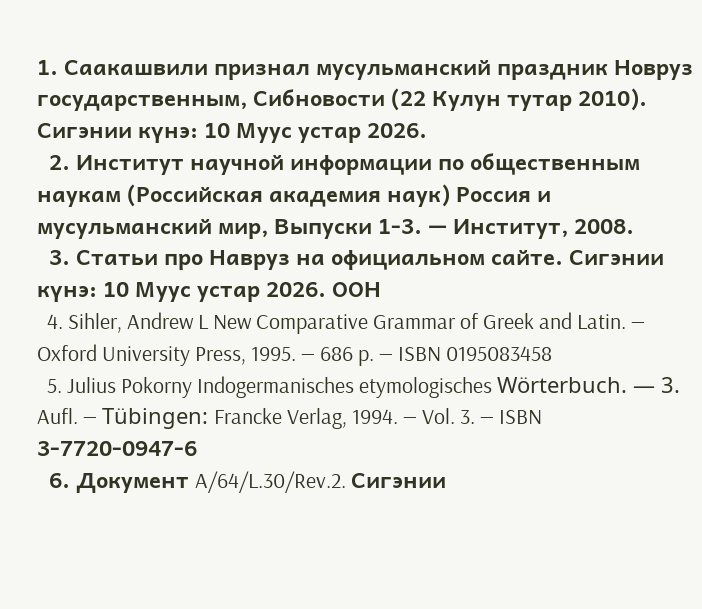1. Саакашвили признал мусульманский праздник Новруз государственным, Сибновости (22 Кулун тутар 2010). Сигэнии күнэ: 10 Муус устар 2026.
  2. Институт научной информации по общественным наукам (Российская академия наук) Россия и мусульманский мир, Выпуски 1-3. — Институт, 2008.
  3. Статьи про Навруз на официальном сайте. Сигэнии күнэ: 10 Муус устар 2026. ООН
  4. Sihler, Andrew L New Comparative Grammar of Greek and Latin. — Oxford University Press, 1995. — 686 p. — ISBN 0195083458
  5. Julius Pokorny Indogermanisches etymologisches Wörterbuch. — 3. Aufl. — Tübingen: Francke Verlag, 1994. — Vol. 3. — ISBN 3-7720-0947-6
  6. Документ A/64/L.30/Rev.2. Сигэнии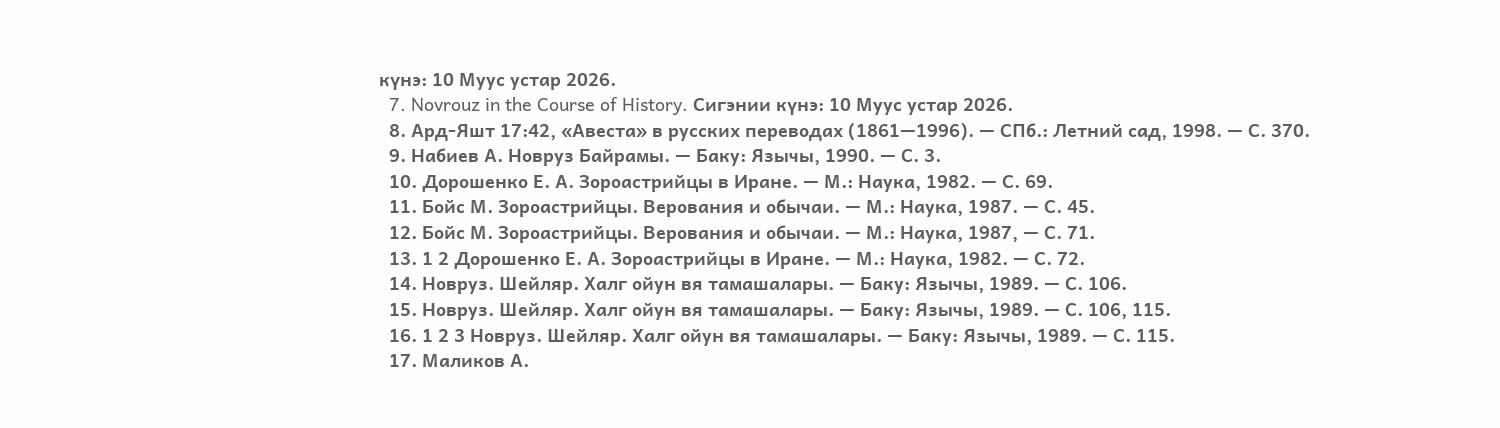күнэ: 10 Муус устар 2026.
  7. Novrouz in the Course of History. Сигэнии күнэ: 10 Муус устар 2026.
  8. Ард-Яшт 17:42, «Авеста» в русских переводах (1861—1996). — СПб.: Летний сад, 1998. — С. 370.
  9. Набиев А. Новруз Байрамы. — Баку: Язычы, 1990. — С. 3.
  10. Дорошенко Е. А. Зороастрийцы в Иране. — М.: Наука, 1982. — С. 69.
  11. Бойс М. Зороастрийцы. Верования и обычаи. — М.: Наука, 1987. — С. 45.
  12. Бойс М. Зороастрийцы. Верования и обычаи. — М.: Наука, 1987, — С. 71.
  13. 1 2 Дорошенко Е. А. Зороастрийцы в Иране. — М.: Наука, 1982. — С. 72.
  14. Новруз. Шейляр. Халг ойун вя тамашалары. — Баку: Язычы, 1989. — С. 106.
  15. Новруз. Шейляр. Халг ойун вя тамашалары. — Баку: Язычы, 1989. — С. 106, 115.
  16. 1 2 3 Новруз. Шейляр. Халг ойун вя тамашалары. — Баку: Язычы, 1989. — С. 115.
  17. Маликов А.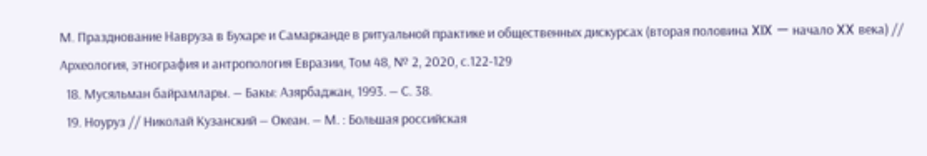М. Празднование Навруза в Бухаре и Самарканде в ритуальной практике и общественных дискурсах (вторая половина XIX — начало XX века) // Археология, этнография и антропология Евразии, Том 48, № 2, 2020, с.122-129
  18. Мусяльман байрамлары. — Бакы: Азярбаджан, 1993. — С. 38.
  19. Ноуруз // Николай Кузанский — Океан. — М. : Большая российская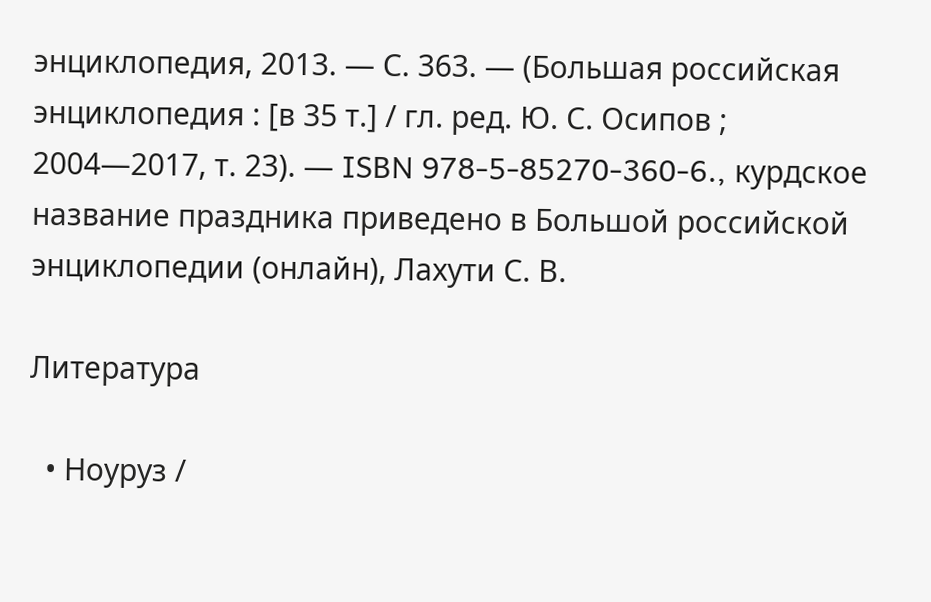энциклопедия, 2013. — С. 363. — (Большая российская энциклопедия : [в 35 т.] / гл. ред. Ю. С. Осипов ; 2004—2017, т. 23). — ISBN 978-5-85270-360-6., курдское название праздника приведено в Большой российской энциклопедии (онлайн), Лахути С. В.

Литература

  • Ноуруз /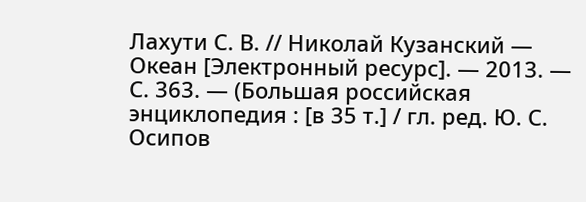Лахути С. В. // Николай Кузанский — Океан [Электронный ресурс]. — 2013. — С. 363. — (Большая российская энциклопедия : [в 35 т.] / гл. ред. Ю. С. Осипов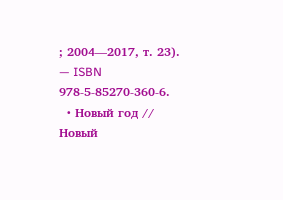; 2004—2017, т. 23). — ISBN 978-5-85270-360-6.
  • Новый год // Новый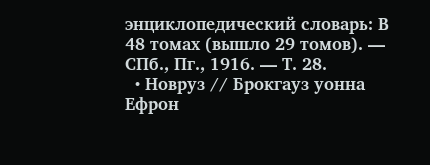энциклопедический словарь: В 48 томах (вышло 29 томов). — СПб., Пг., 1916. — Т. 28.
  • Новруз // Брокгауз уонна Ефрон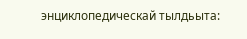энциклопедическай тылдьыта: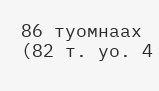86 туомнаах (82 т. уо. 4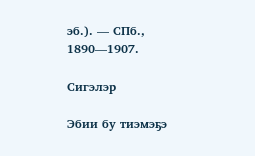эб.). — СПб., 1890—1907.

Сигэлэр

Эбии бу тиэмэҕэ